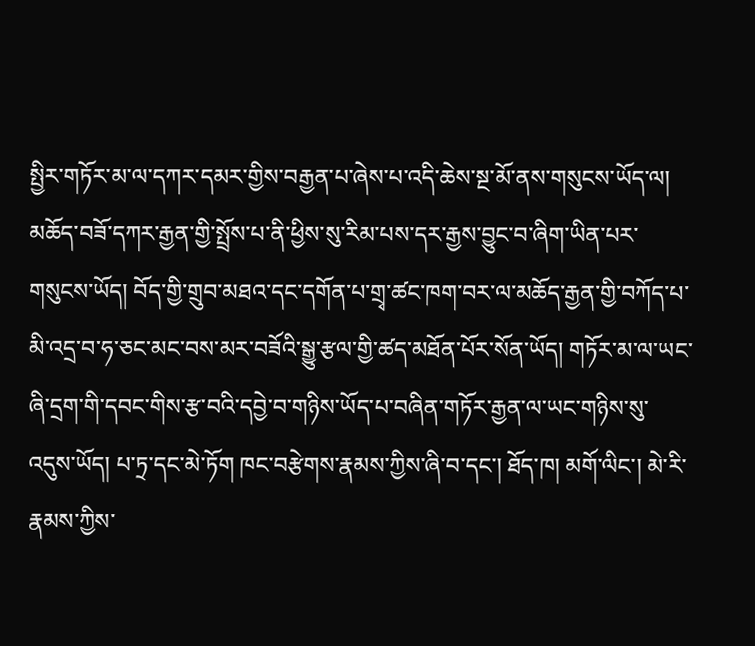སྤྱིར་གཏོར་མ་ལ་དཀར་དམར་གྱིས་བརྒྱན་པ་ཞེས་པ་འདི་ཆེས་སྔ་མོ་ནས་གསུངས་ཡོད་ལ། མཆོད་བཟོ་དཀར་རྒྱན་གྱི་སྤྲོས་པ་ནི་ཕྱིས་སུ་རིམ་པས་དར་རྒྱས་བྱུང་བ་ཞིག་ཡིན་པར་གསུངས་ཡོད། བོད་གྱི་གྲུབ་མཐའ་དང་དགོན་པ་གྲྭ་ཚང་ཁག་བར་ལ་མཆོད་རྒྱན་གྱི་བཀོད་པ་མི་འདྲ་བ་ཧ་ཅང་མང་བས་མར་བཟོའི་སྒྱུ་རྩལ་གྱི་ཚད་མཐོན་པོར་སོན་ཡོད། གཏོར་མ་ལ་ཡང་ཞི་དྲག་གི་དབང་གིས་རྩ་བའི་དབྱེ་བ་གཉིས་ཡོད་པ་བཞིན་གཏོར་རྒྱན་ལ་ཡང་གཉིས་སུ་འདུས་ཡོད། པ་ཏྲ་དང་མེ་ཏོག ཁང་བརྩེགས་རྣམས་ཀྱིས་ཞི་བ་དང་། ཐོད་ཁ། མགོ་ལིང་། མེ་རི་རྣམས་ཀྱིས་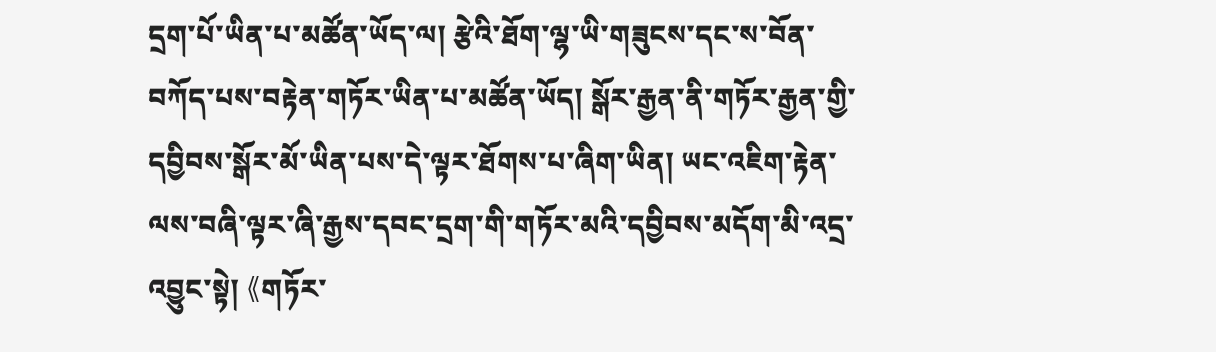དྲག་པོ་ཡིན་པ་མཚོན་ཡོད་ལ། རྩེའི་ཐོག་ལྷ་ཡི་གཟུངས་དང་ས་བོན་བཀོད་པས་བརྟེན་གཏོར་ཡིན་པ་མཚོན་ཡོད། སྒོར་རྒྱན་ནི་གཏོར་རྒྱན་གྱི་དབྱིབས་སྒོར་མོ་ཡིན་པས་དེ་ལྟར་ཐོགས་པ་ཞིག་ཡིན། ཡང་འཇིག་རྟེན་ལས་བཞི་ལྟར་ཞི་རྒྱས་དབང་དྲག་གི་གཏོར་མའི་དབྱིབས་མདོག་མི་འདྲ་འབྱུང་སྟེ། 《གཏོར་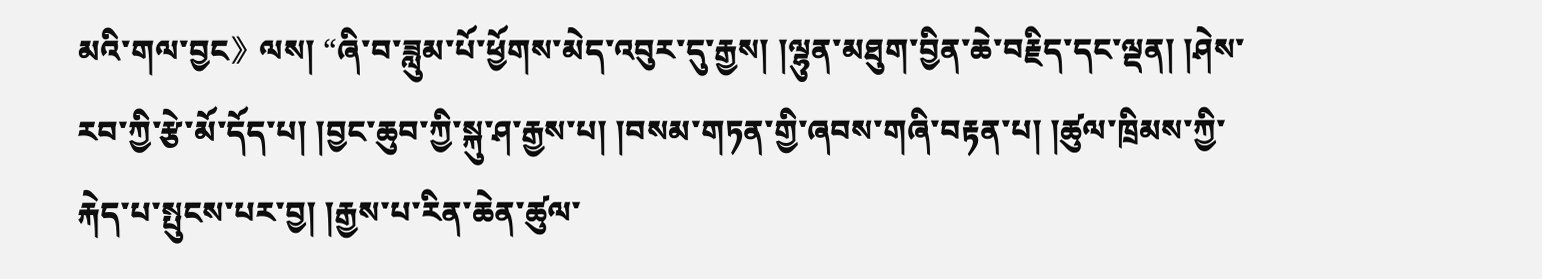མའི་གལ་བྱང》ལས། “ཞི་བ་ཟླུམ་པོ་ཕྱོགས་མེད་འབུར་དུ་རྒྱས། །ལྷུན་མཐུག་བྱིན་ཆེ་བརྗིད་དང་ལྡན། །ཤེས་རབ་ཀྱི་རྩེ་མོ་དོད་པ། །བྱང་ཆུབ་ཀྱི་སྐུ་ཤ་རྒྱས་པ། །བསམ་གཏན་གྱི་ཞབས་གཞི་བརྟན་པ། །ཚུལ་ཁྲིམས་ཀྱི་རྐེད་པ་སྤུངས་པར་བྱ། །རྒྱས་པ་རིན་ཆེན་ཚུལ་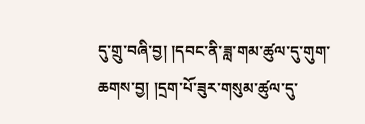དུ་གྲུ་བཞི་བྱ། །དབང་ནི་ཟླ་གམ་ཚུལ་དུ་གུག་ཆགས་བྱ། །དྲག་པོ་ཟུར་གསུམ་ཚུལ་དུ་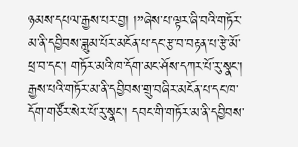ཉམས་དཔལ་རྒྱས་པར་བྱ། །”ཞེས་པ་ལྟར་ཞི་བའི་གཏོར་མ་ནི་དབྱིབས་ཟླུམ་པོར་མངོན་པ་དང་རྩ་བ་བརྟན་པ་རྩེ་མོ་ཕྲ་བ་དང་། གཏོར་མའི་ཁ་དོག་མང་ཤོས་དཀར་པོ་རུ་སྣང་། རྒྱས་པའི་གཏོར་མ་ནི་དབྱིབས་གྲུ་བཞིར་མངོན་པ་དང་ཁ་དོག་གཙོར་སེར་པོ་རུ་སྣང་། དབང་གི་གཏོར་མ་ནི་དབྱིབས་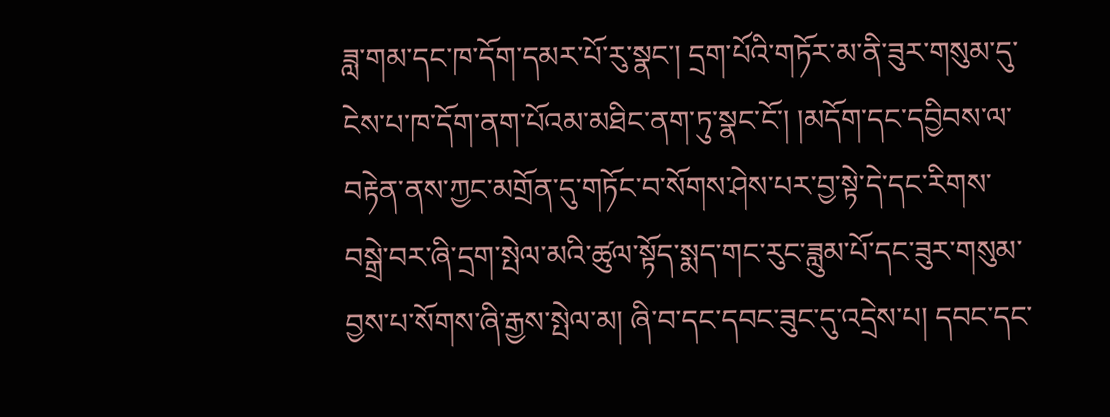ཟླ་གམ་དང་ཁ་དོག་དམར་པོ་རུ་སྣང་། དྲག་པོའི་གཏོར་མ་ནི་ཟུར་གསུམ་དུ་ངེས་པ་ཁ་དོག་ནག་པོའམ་མཐིང་ནག་ཏུ་སྣང་ངོ་། །མདོག་དང་དབྱིབས་ལ་བརྟེན་ནས་ཀྱང་མགྲོན་དུ་གཏོང་བ་སོགས་ཤེས་པར་བྱ་སྟེ་དེ་དང་རིགས་བསྒྲེ་བར་ཞི་དྲག་སྤེལ་མའི་ཚུལ་སྟོད་སྨད་གང་རུང་ཟླུམ་པོ་དང་ཟུར་གསུམ་བྱས་པ་སོགས་ཞི་རྒྱས་སྤེལ་མ། ཞི་བ་དང་དབང་ཟུང་དུ་འདྲེས་པ། དབང་དང་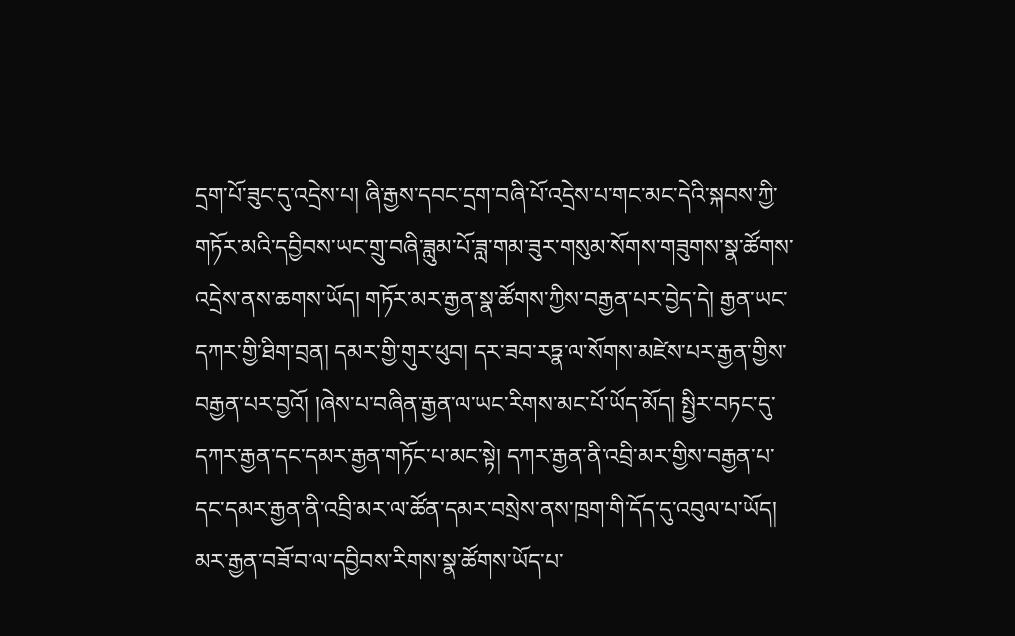དྲག་པོ་ཟུང་དུ་འདྲེས་པ། ཞི་རྒྱས་དབང་དྲག་བཞི་པོ་འདྲེས་པ་གང་མང་དེའི་སྐབས་ཀྱི་གཏོར་མའི་དབྱིབས་ཡང་གྲུ་བཞི་ཟླུམ་པོ་ཟླ་གམ་ཟུར་གསུམ་སོགས་གཟུགས་སྣ་ཚོགས་འདྲེས་ནས་ཆགས་ཡོད། གཏོར་མར་རྒྱན་སྣ་ཚོགས་ཀྱིས་བརྒྱན་པར་བྱེད་དེ། རྒྱན་ཡང་དཀར་གྱི་ཐིག་བྲན། དམར་གྱི་གུར་ཕུབ། དར་ཟབ་རཏྣ་ལ་སོགས་མཛེས་པར་རྒྱན་གྱིས་བརྒྱན་པར་བྱའོ། །ཞེས་པ་བཞིན་རྒྱན་ལ་ཡང་རིགས་མང་པོ་ཡོད་མོད། སྤྱིར་བཏང་དུ་དཀར་རྒྱན་དང་དམར་རྒྱན་གཏོང་པ་མང་སྟེ། དཀར་རྒྱན་ནི་འབྲི་མར་གྱིས་བརྒྱན་པ་དང་དམར་རྒྱན་ནི་འབྲི་མར་ལ་ཚོན་དམར་བསྲེས་ནས་ཁྲག་གི་དོད་དུ་འབུལ་པ་ཡོད། མར་རྒྱན་བཟོ་བ་ལ་དབྱིབས་རིགས་སྣ་ཚོགས་ཡོད་པ་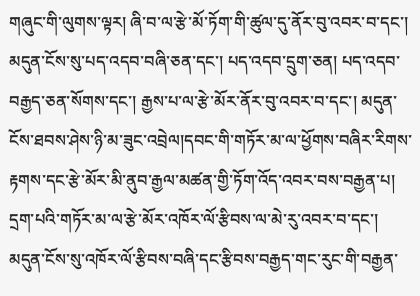གཞུང་གི་ལུགས་ལྟར། ཞི་བ་ལ་རྩེ་མོ་ཏོག་གི་ཚུལ་དུ་ནོར་བུ་འབར་བ་དང་། མདུན་ངོས་སུ་པད་འདབ་བཞི་ཅན་དང་། པད་འདབ་དྲུག་ཅན། པད་འདབ་བརྒྱད་ཅན་སོགས་དང་། རྒྱས་པ་ལ་རྩེ་མོར་ནོར་བུ་འབར་བ་དང་། མདུན་ངོས་ཐབས་ཤེས་ཉི་མ་ཟུང་འབྲེལ།དབང་གི་གཏོར་མ་ལ་ཕྱོགས་བཞིར་རིགས་རྟགས་དང་རྩེ་མོར་མི་ནུབ་རྒྱལ་མཚན་གྱི་ཏོག་འོད་འབར་བས་བརྒྱན་པ། དྲག་པའི་གཏོར་མ་ལ་རྩེ་མོར་འཁོར་ལོ་རྩིབས་ལ་མེ་རུ་འབར་བ་དང་། མདུན་ངོས་སུ་འཁོར་ལོ་རྩིབས་བཞི་དང་རྩིབས་བརྒྱད་གང་རུང་གི་བརྒྱན་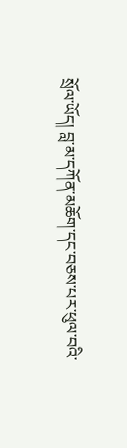སྲོལ་ཡོད། བླ་མ་དཀོན་མཆོག་དང་བཅས་པར་ཕུལ་བའི་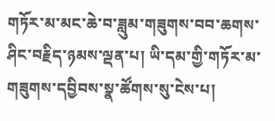གཏོར་མ་མང་ཆེ་བ་ཟླུམ་གཟུགས་བབ་ཆགས་ཤིང་བརྗིད་ཉམས་ལྡན་པ། ཡི་དམ་གྱི་གཏོར་མ་གཟུགས་དབྱིབས་སྣ་ཚོགས་སུ་ངེས་པ།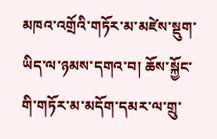མཁའ་འགྲོའི་གཏོར་མ་མཛེས་སྡུག་ཡིད་ལ་ཉམས་དགའ་བ། ཆོས་སྐྱོང་གི་གཏོར་མ་མདོག་དམར་ལ་གྲུ་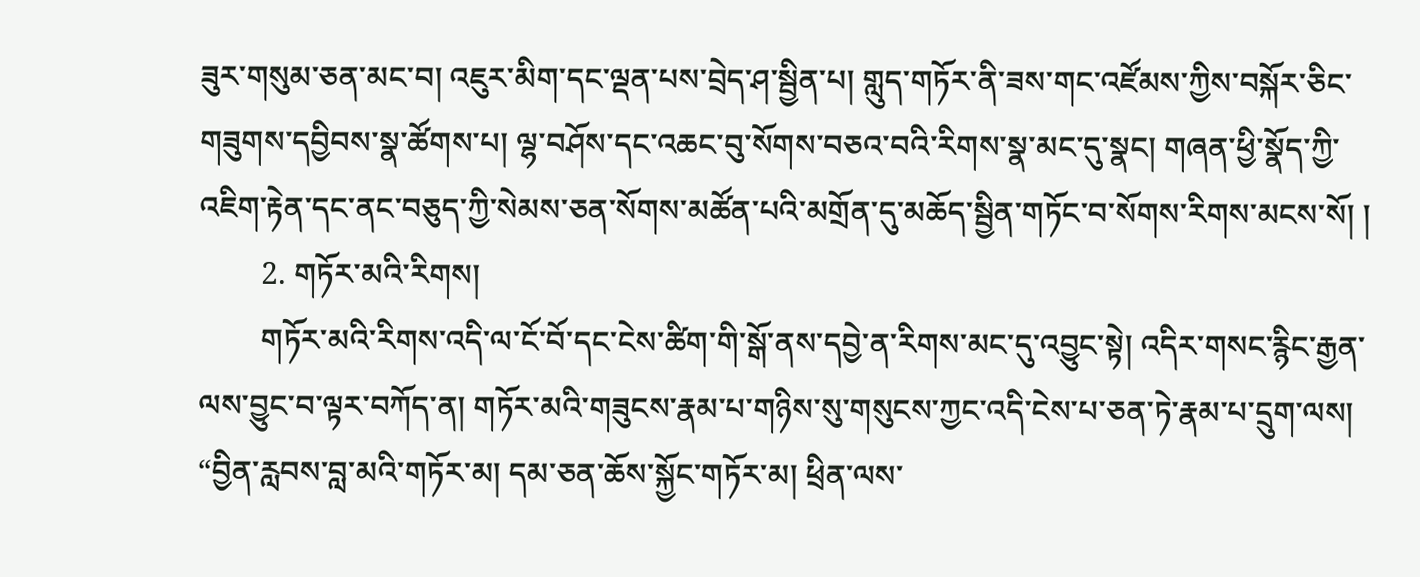ཟུར་གསུམ་ཅན་མང་བ། འཇུར་མིག་དང་ལྡན་པས་བྲེད་ཤ་སྦྱིན་པ། གླུད་གཏོར་ནི་ཟས་གང་འཛོམས་ཀྱིས་བསྐོར་ཅིང་གཟུགས་དབྱིབས་སྣ་ཚོགས་པ། ལྷ་བཤོས་དང་འཆང་བུ་སོགས་བཅའ་བའི་རིགས་སྣ་མང་དུ་སྣང། གཞན་ཕྱི་སྣོད་ཀྱི་འཇིག་རྟེན་དང་ནང་བཅུད་ཀྱི་སེམས་ཅན་སོགས་མཚོན་པའི་མགྲོན་དུ་མཆོད་སྦྱིན་གཏོང་བ་སོགས་རིགས་མངས་སོ། །
        2. གཏོར་མའི་རིགས།
        གཏོར་མའི་རིགས་འདི་ལ་ངོ་བོ་དང་ངེས་ཚིག་གི་སྒོ་ནས་དབྱེ་ན་རིགས་མང་དུ་འབྱུང་སྟེ། འདིར་གསང་རྙིང་རྒྱན་ལས་བྱུང་བ་ལྟར་བཀོད་ན། གཏོར་མའི་གཟུངས་རྣམ་པ་གཉིས་སུ་གསུངས་ཀྱང་འདི་ངེས་པ་ཅན་ཏེ་རྣམ་པ་དྲུག་ལས། “བྱིན་རླབས་བླ་མའི་གཏོར་མ། དམ་ཅན་ཆོས་སྐྱོང་གཏོར་མ། ཕྲིན་ལས་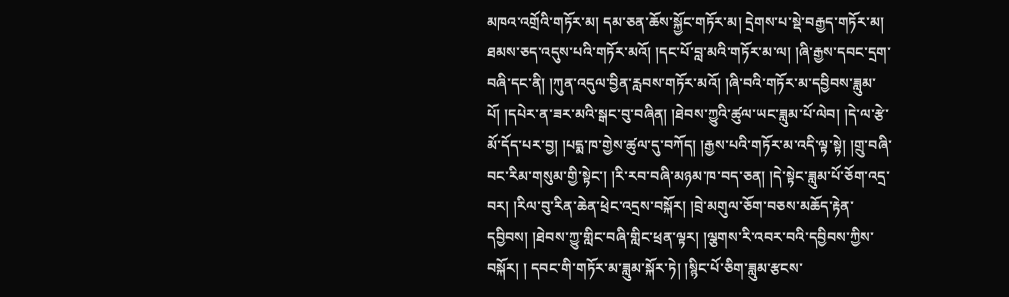མཁའ་འགྲོའི་གཏོར་མ། དམ་ཅན་ཆོས་སྐྱོང་གཏོར་མ། དྲེགས་པ་སྡེ་བརྒྱད་གཏོར་མ། ཐམས་ཅད་འདུས་པའི་གཏོར་མའོ། །དང་པོ་བླ་མའི་གཏོར་མ་ལ། །ཞི་རྒྱས་དབང་དྲག་བཞི་དང་ནི། །ཀུན་འདུལ་བྱིན་རླབས་གཏོར་མའོ། །ཞི་བའི་གཏོར་མ་དབྱིབས་ཟླུམ་པོ། །དཔེར་ན་ཟར་མའི་སྒང་བུ་བཞིན། །ཐེབས་ཀྱུའི་ཚུལ་ཡང་ཟླུམ་པོ་ལེབ། །དེ་ལ་རྩེ་མོ་དོད་པར་བྱ། །པདྨ་ཁ་གྱེས་ཚུལ་དུ་བཀོད། །རྒྱས་པའི་གཏོར་མ་འདི་ལྟ་སྟེ། །གྲུ་བཞི་བང་རིམ་གསུམ་གྱི་སྟེང་། །རི་རབ་བཞི་མཉམ་ཁ་བད་ཅན། །དེ་སྟེང་ཟླུམ་པོ་ཅོག་འདྲ་བར། །རིལ་བུ་རིན་ཆེན་ཕྲེང་འདྲས་བསྐོར། །བྲེ་མགུལ་ཅོག་བཅས་མཆོད་རྟེན་དབྱིབས། །ཐེབས་ཀྱུ་གླིང་བཞི་གླིང་ཕྲན་ལྟར། །ལྕགས་རི་འབར་བའི་དབྱིབས་ཀྱིས་བསྐོར། ། དབང་གི་གཏོར་མ་ཟླུམ་སྐོར་ཏེ། །སྙིང་པོ་ཅིག་ཟླུམ་རྩངས་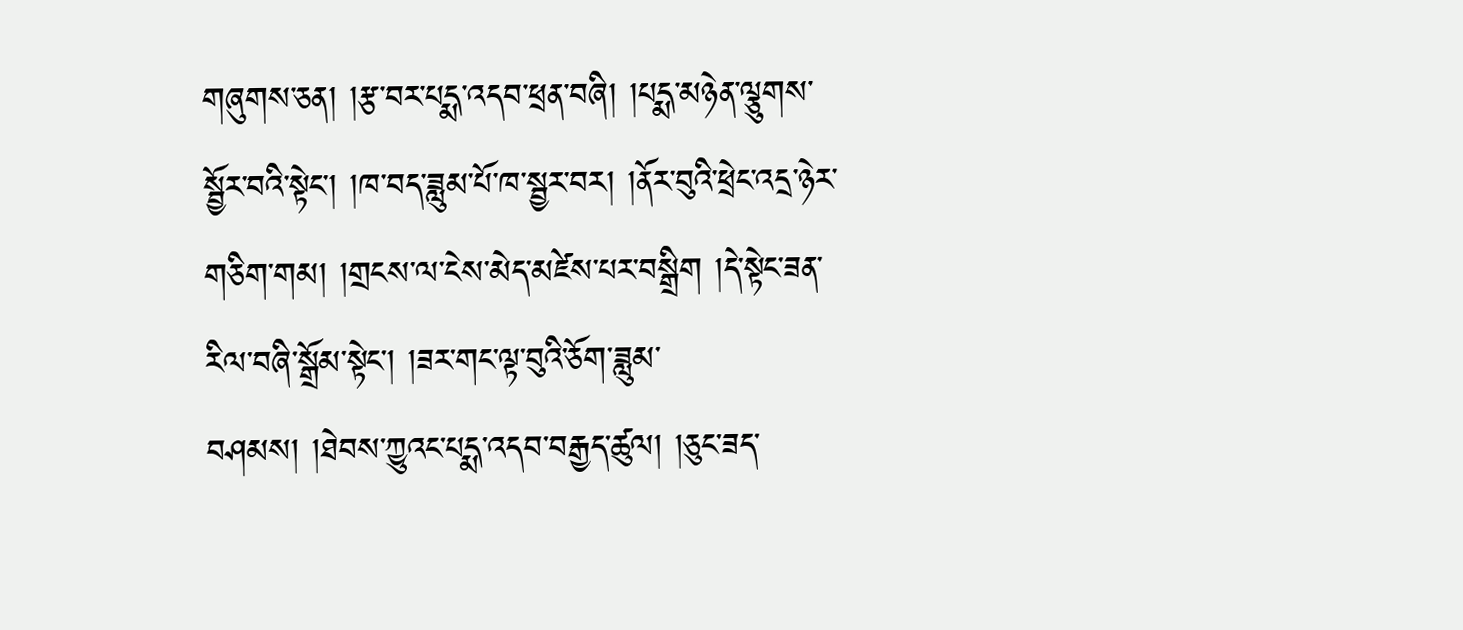གཞུགས་ཅན། །རྩ་བར་པདྨ་འདབ་ཕྲན་བཞི། །པདྨ་མཉེན་ལྕུགས་སྦྱོར་བའི་སྟེང་། །ཁ་བད་ཟླུམ་པོ་ཁ་སྦྱར་བར། །ནོར་བུའི་ཕྲེང་འདྲ་ཉེར་གཅིག་གམ། །གྲངས་ལ་ངེས་མེད་མཛེས་པར་བསྒྲིག །དེ་སྟེང་ཟན་རིལ་བཞི་སྒྲོམ་སྟེང་། །ཟར་གང་ལྟ་བུའི་ཅོག་ཟླུམ་བཤམས། །ཐེབས་ཀྱུའང་པདྨ་འདབ་བརྒྱད་ཚུལ། །ཅུང་ཟད་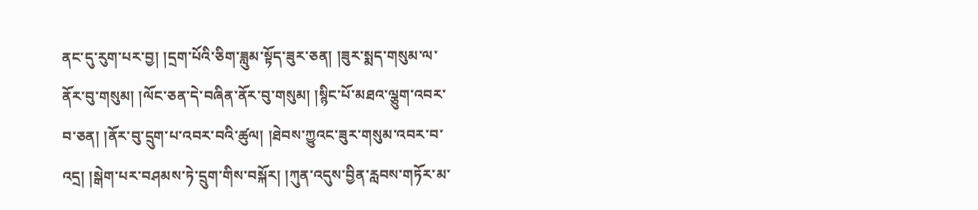ནང་དུ་རུག་པར་བྱ། །དྲག་པོའི་ཅིག་ཟླུམ་སྟོད་ཟུར་ཅན། །ཟུར་སྨད་གསུམ་ལ་ནོར་བུ་གསུམ། །ལོང་ཅན་དེ་བཞིན་ནོར་བུ་གསུམ། །སྙིང་པོ་མཐའ་ལྕུག་འབར་བ་ཅན། །ནོར་བུ་དྲུག་པ་འབར་བའི་ཚུལ། །ཐེབས་ཀྱུའང་ཟུར་གསུམ་འབར་བ་འདྲ། །སྒེག་པར་བཤམས་ཏེ་དྲུག་གིས་བསྐོར། །ཀུན་འདུས་བྱིན་རླབས་གཏོར་མ་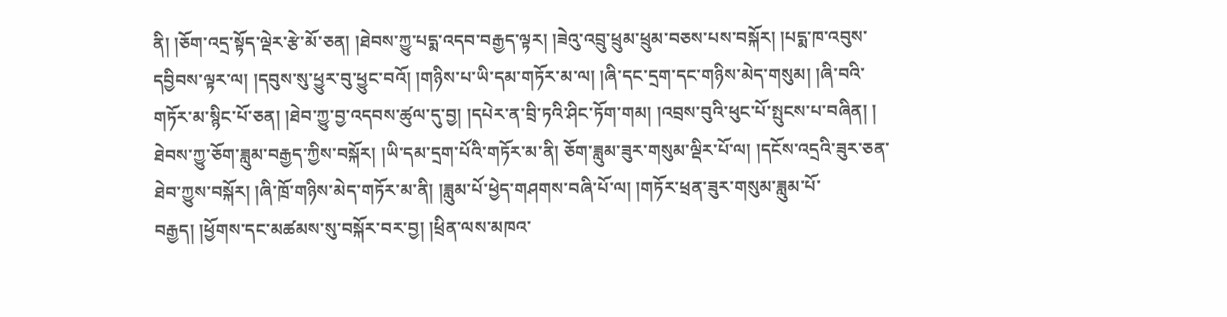ནི། །ཅོག་འདྲ་སྟོད་ལྡེར་རྩེ་མོ་ཅན། །ཐེབས་ཀྱུ་པདྨ་འདབ་བརྒྱད་ལྟར། །ཟེའུ་འབྲུ་ཕྲུམ་ཕྲུམ་བཅས་པས་བསྐོར། །པདྨ་ཁ་འབུས་དབྱིབས་ལྟར་ལ། །དབུས་སུ་ཕྱུར་བུ་ཕྱུང་བའོ། །གཉིས་པ་ཡི་དམ་གཏོར་མ་ལ། །ཞི་དང་དྲག་དང་གཉིས་མེད་གསུམ། །ཞི་བའི་གཏོར་མ་སྙིང་པོ་ཅན། །ཐེབ་ཀྱུ་བྱ་འདབས་ཚུལ་དུ་བྱ། །དཔེར་ན་བྲི་ཏའི་ཤིང་ཏོག་གམ། །འབྲས་བུའི་ཕུང་པོ་སྤུངས་པ་བཞིན། ། ཐེབས་ཀྱུ་ཅོག་ཟླུམ་བརྒྱད་ཀྱིས་བསྐོར། །ཡི་དམ་དྲག་པོའི་གཏོར་མ་ནི། ཅོག་ཟླུམ་ཟུར་གསུམ་ལྡིར་པོ་ལ། །དངོས་འདྲའི་ཟུར་ཅན་ཐེབ་ཀྱུས་བསྐོར། །ཞི་ཁྲོ་གཉིས་མེད་གཏོར་མ་ནི། །ཟླུམ་པོ་ཕྱེད་གཤགས་བཞི་པོ་ལ། །གཏོར་ཕྲན་ཟུར་གསུམ་ཟླུམ་པོ་བརྒྱད། །ཕྱོགས་དང་མཚམས་སུ་བསྐོར་བར་བྱ། །ཕྲིན་ལས་མཁའ་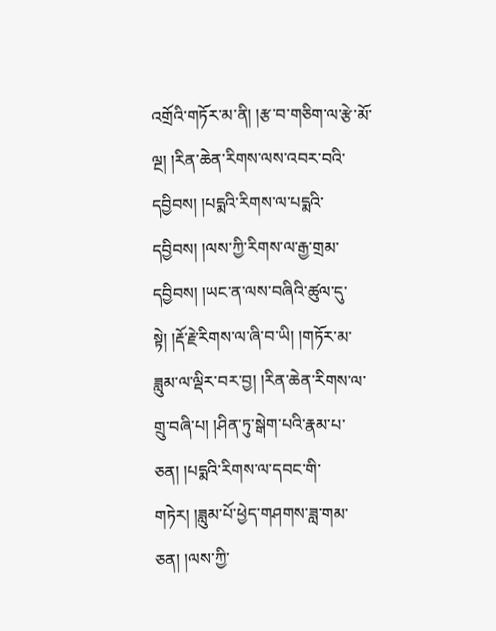འགྲོའི་གཏོར་མ་ནི། །རྩ་བ་གཅིག་ལ་རྩེ་མོ་ལྔ། །རིན་ཆེན་རིགས་ལས་འབར་བའི་དབྱིབས། །པདྨའི་རིགས་ལ་པདྨའི་དབྱིབས། །ལས་ཀྱི་རིགས་ལ་རྒྱ་གྲམ་དབྱིབས། །ཡང་ན་ལས་བཞིའི་ཚུལ་དུ་སྟེ། །རྡོ་རྗེ་རིགས་ལ་ཞི་བ་ཡི། །གཏོར་མ་ཟླུམ་ལ་ལྡིར་བར་བྱ། །རིན་ཆེན་རིགས་ལ་གྲུ་བཞི་པ། །ཤིན་ཏུ་སྒེག་པའི་རྣམ་པ་ཅན། །པདྨའི་རིགས་ལ་དབང་གི་གཏེར། །ཟླུམ་པོ་ཕྱེད་གཤགས་ཟླ་གམ་ཅན། །ལས་ཀྱི་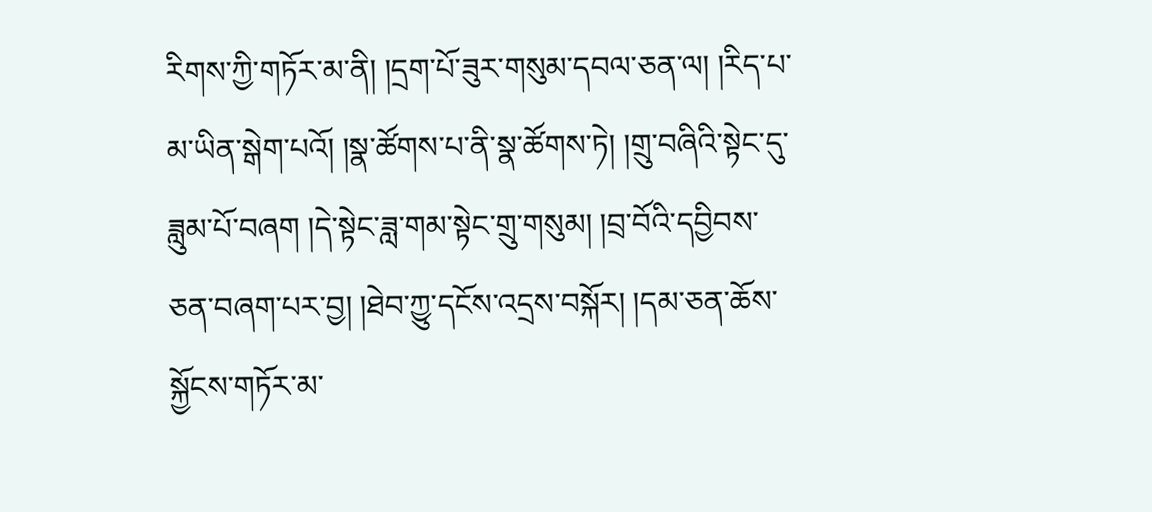རིགས་ཀྱི་གཏོར་མ་ནི། །དྲག་པོ་ཟུར་གསུམ་དབལ་ཅན་ལ། །རིད་པ་མ་ཡིན་སྒེག་པའོ། །སྣ་ཚོགས་པ་ནི་སྣ་ཚོགས་ཏེ། །གྲུ་བཞིའི་སྟེང་དུ་ཟླུམ་པོ་བཞག །དེ་སྟེང་ཟླ་གམ་སྟེང་གྲུ་གསུམ། །བྲ་བོའི་དབྱིབས་ཅན་བཞག་པར་བྱ། །ཐེབ་ཀྱུ་དངོས་འདྲས་བསྐོར། །དམ་ཅན་ཆོས་སྐྱོངས་གཏོར་མ་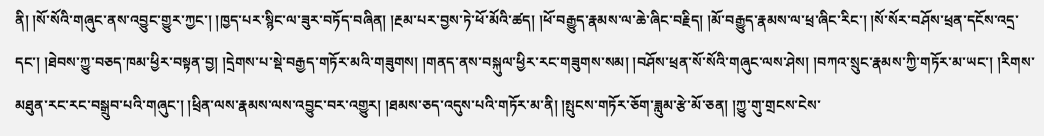ནི། །སོ་སོའི་གཞུང་ནས་འབྱུང་གྱུར་ཀྱང་། །ཁྱད་པར་སྙིང་ལ་ཟུར་བཏོད་བཞིན། །རྔམ་པར་བྱས་ཏེ་ཕོ་མོའི་ཚད། །ཕོ་བརྒྱུད་རྣམས་ལ་ཆེ་ཞིང་བརྗིད། །མོ་བརྒྱུད་རྣམས་ལ་ཕྲ་ཞིང་རིང་། །སོ་སོར་བཤོས་ཕྲན་དངོས་འདྲ་དང་། །ཐེབས་ཀྱུ་བཅད་ཁམ་ཕྱིར་བསྟན་བྱ། །དྲེགས་པ་སྡེ་བརྒྱད་གཏོར་མའི་གཟུགས། །གནད་ནས་བསྐུལ་ཕྱིར་རང་གཟུགས་སམ། །བཤོས་ཕྲན་སོ་སོའི་གཞུང་ལས་ཤེས། །བཀའ་སྲུང་རྣམས་ཀྱི་གཏོར་མ་ཡང་། །རིགས་མཐུན་རང་རང་བསྒྲུབ་པའི་གཞུང་། །ཕྲིན་ལས་རྣམས་ལས་འབྱུང་བར་འགྱུར། །ཐམས་ཅད་འདུས་པའི་གཏོར་མ་ནི། །སྤུངས་གཏོར་ཅོག་ཟླུམ་རྩེ་མོ་ཅན། །ཀྱུ་གུ་གྲངས་ངེས་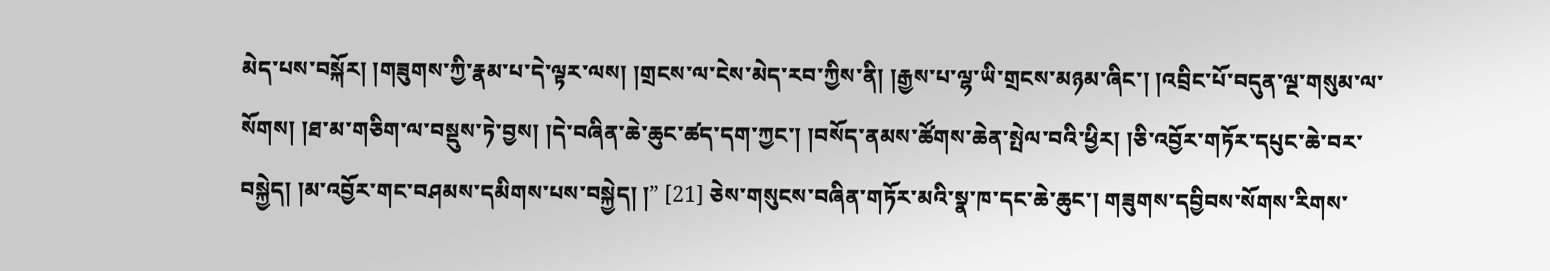མེད་པས་བསྐོར། །གཟུགས་ཀྱི་རྣམ་པ་དེ་ལྟར་ལས། །གྲངས་ལ་ངེས་མེད་རབ་ཀྱིས་ནི། །རྒྱས་པ་ལྷ་ཡི་གྲངས་མཉམ་ཞིང་། །འབྲིང་པོ་བདུན་ལྔ་གསུམ་ལ་སོགས། །ཐ་མ་གཅིག་ལ་བསྡུས་ཏེ་བྱས། །དེ་བཞིན་ཆེ་ཆུང་ཚད་དག་ཀྱང་། །བསོད་ནམས་ཚོགས་ཆེན་སྤེལ་བའི་ཕྱིར། །ཅི་འབྱོར་གཏོར་དཔུང་ཆེ་བར་བསྐྱེད། །མ་འབྱོར་གང་བཤམས་དམིགས་པས་བསྐྱེད། །” [21] ཅེས་གསུངས་བཞིན་གཏོར་མའི་སྣ་ཁ་དང་ཆེ་ཆུང་། གཟུགས་དབྱིབས་སོགས་རིགས་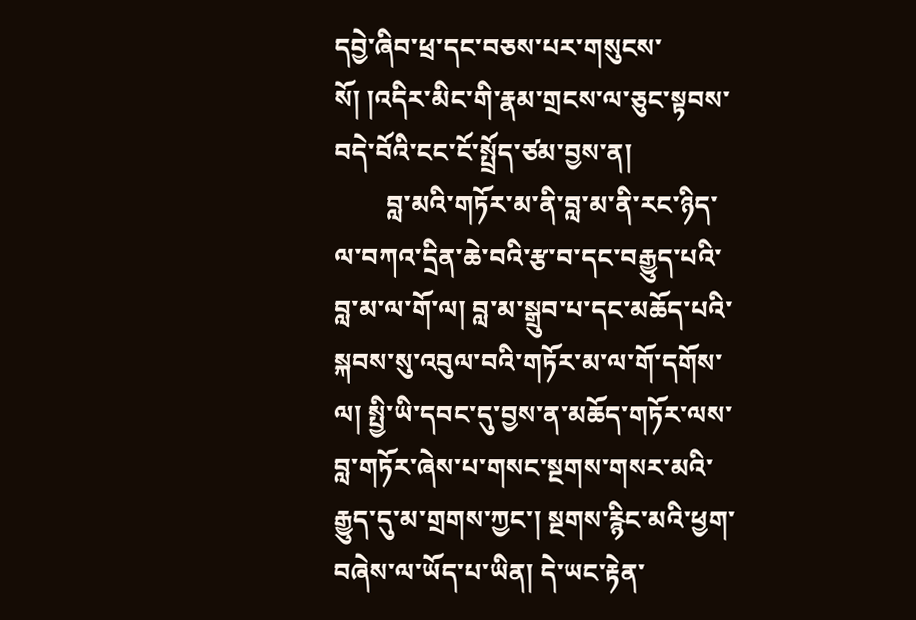དབྱེ་ཞིབ་ཕྲ་དང་བཅས་པར་གསུངས་སོ། །འདིར་མིང་གི་རྣམ་གྲངས་ལ་ཅུང་སྟབས་བདེ་བོའི་ངང་ངོ་སྤྲོད་ཙམ་བྱས་ན།
        བླ་མའི་གཏོར་མ་ནི་བླ་མ་ནི་རང་ཉིད་ལ་བཀའ་དྲིན་ཆེ་བའི་རྩ་བ་དང་བརྒྱུད་པའི་བླ་མ་ལ་གོ་ལ། བླ་མ་སྒྲུབ་པ་དང་མཆོད་པའི་སྐབས་སུ་འབུལ་བའི་གཏོར་མ་ལ་གོ་དགོས་ལ། སྤྱི་ཡི་དབང་དུ་བྱས་ན་མཆོད་གཏོར་ལས་བླ་གཏོར་ཞེས་པ་གསང་སྔགས་གསར་མའི་རྒྱུད་དུ་མ་གྲགས་ཀྱང་། སྔགས་རྙིང་མའི་ཕྱག་བཞེས་ལ་ཡོད་པ་ཡིན། དེ་ཡང་རྟེན་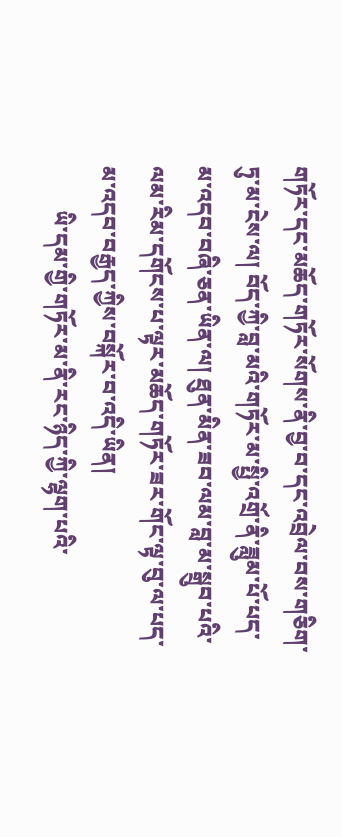གཏོར་དང་མཆོད་གཏོར་སོགས་ནི་བྱ་བ་དང་འབྲེལ་བས་གཅིག་ཏུ་མ་ངེས་ལ། བོད་ཀྱི་བླ་མའི་གཏོར་མ་སྤྱི་འགྲོ་ནི་ཟླུམ་པོ་པད་མ་འདབ་བཞི་ཅན་ཡིན་ལ། ཐུན་མིན་ཟབ་ལམ་བླ་མ་སྒྲུབ་པའི་ལམ་རིམ་དགོངས་པ་ལྟར་མཆོད་གཏོར་ཟར་གོང་ལྟ་བུ་ལ་པད་མ་འདབ་བརྒྱད་ཀྱིས་བསྐོར་བ་འདི་ཡིན།
        ཡི་དམ་གྱི་གཏོར་མ་ནི་རང་ཉིད་ཀྱི་ལྷག་པའི་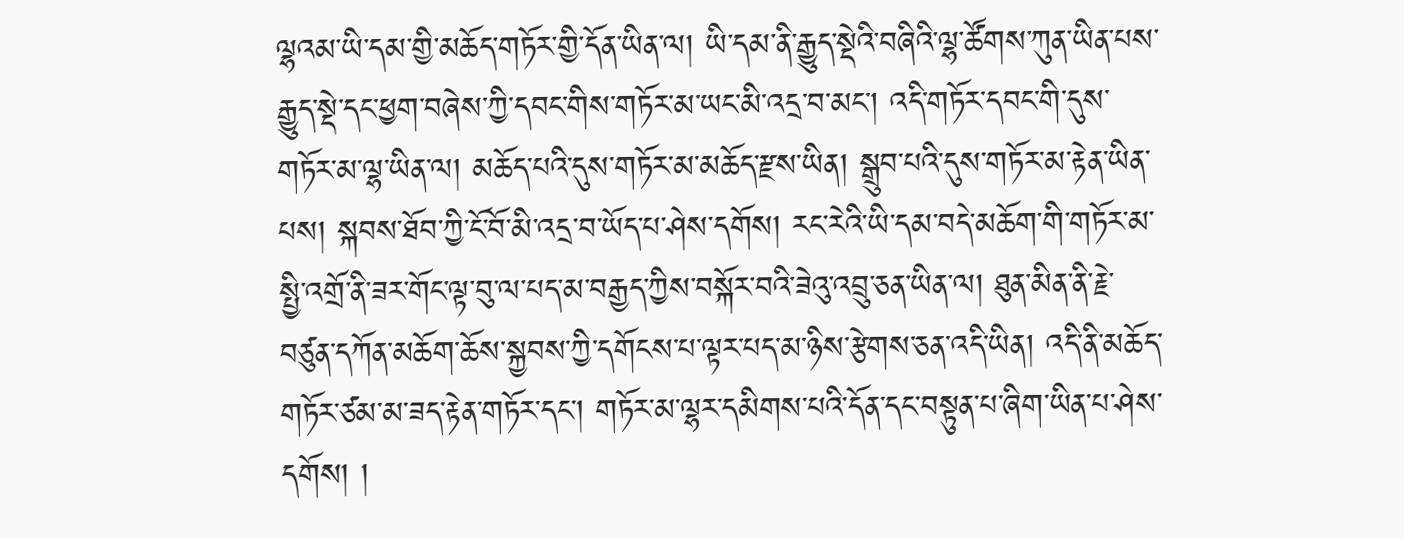ལྷའམ་ཡི་དམ་གྱི་མཆོད་གཏོར་གྱི་དོན་ཡིན་ལ། ཡི་དམ་ནི་རྒྱུད་སྡེའི་བཞིའི་ལྷ་ཚོགས་ཀུན་ཡིན་པས་རྒྱུད་སྡེ་དང་ཕྱག་བཞེས་ཀྱི་དབང་གིས་གཏོར་མ་ཡང་མི་འདྲ་བ་མང་། འདི་གཏོར་དབང་གི་དུས་གཏོར་མ་ལྷ་ཡིན་ལ། མཆོད་པའི་དུས་གཏོར་མ་མཆོད་རྫས་ཡིན། སྒྲུབ་པའི་དུས་གཏོར་མ་རྟེན་ཡིན་པས། སྐབས་ཐོབ་ཀྱི་ངོ་བོ་མི་འདྲ་བ་ཡོད་པ་ཤེས་དགོས། རང་རེའི་ཡི་དམ་བདེ་མཆོག་གི་གཏོར་མ་སྤྱི་འགྲོ་ནི་ཟར་གོང་ལྟ་བུ་ལ་པད་མ་བརྒྱད་ཀྱིས་བསྐོར་བའི་ཟེའུ་འབྲུ་ཅན་ཡིན་ལ། ཐུན་མིན་ནི་རྗེ་བཙུན་དཀོན་མཆོག་ཆོས་སྐྱབས་ཀྱི་དགོངས་པ་ལྟར་པད་མ་ཉིས་རྩེགས་ཅན་འདི་ཡིན། འདི་ནི་མཆོད་གཏོར་ཙམ་མ་ཟད་རྟེན་གཏོར་དང་། གཏོར་མ་ལྷར་དམིགས་པའི་དོན་དང་བསྟུན་པ་ཞིག་ཡིན་པ་ཤེས་དགོས། །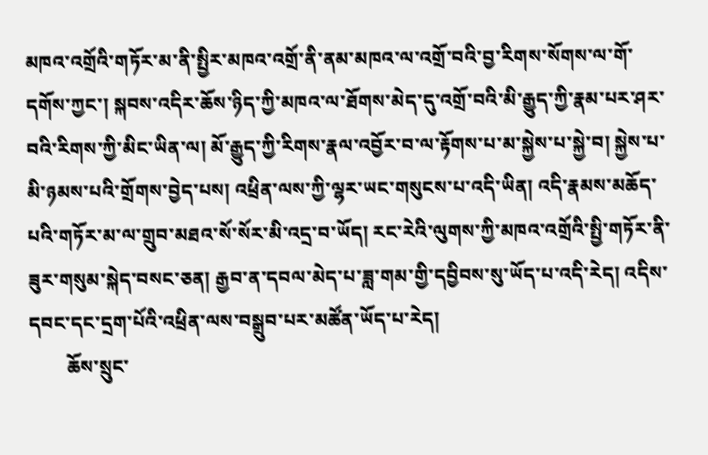མཁའ་འགྲོའི་གཏོར་མ་ནི་སྤྱིར་མཁའ་འགྲོ་ནི་ནམ་མཁའ་ལ་འགྲོ་བའི་བྱ་རིགས་སོགས་ལ་གོ་དགོས་ཀྱང་། སྐབས་འདིར་ཆོས་ཉིད་ཀྱི་མཁའ་ལ་ཐོགས་མེད་དུ་འགྲོ་བའི་མི་རྒྱུད་ཀྱི་རྣམ་པར་ཤར་བའི་རིགས་ཀྱི་མིང་ཡིན་ལ། མོ་རྒྱུད་ཀྱི་རིགས་རྣལ་འབྱོར་བ་ལ་རྟོགས་པ་མ་སྐྱེས་པ་སྐྱེ་བ། སྐྱེས་པ་མི་ཉམས་པའི་གྲོགས་བྱེད་པས། འཕྲིན་ལས་ཀྱི་ལྷར་ཡང་གསུངས་པ་འདི་ཡིན། འདི་རྣམས་མཆོད་པའི་གཏོར་མ་ལ་གྲུབ་མཐའ་སོ་སོར་མི་འདྲ་བ་ཡོད། རང་རེའི་ལུགས་ཀྱི་མཁའ་འགྲོའི་སྤྱི་གཏོར་ནི་ཟུར་གསུམ་སྐེད་བསང་ཅན། རྒྱབ་ན་དབལ་མེད་པ་ཟླ་གམ་གྱི་དབྱིབས་སུ་ཡོད་པ་འདི་རེད། འདིས་དབང་དང་དྲག་པོའི་འཕྲིན་ལས་བསྒྲུབ་པར་མཚོན་ཡོད་པ་རེད།
        ཆོས་སྲུང་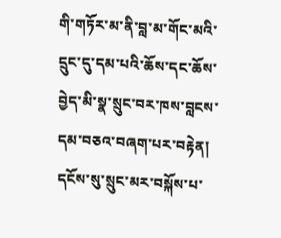གི་གཏོར་མ་ནི་བླ་མ་གོང་མའི་དྲུང་དུ་དམ་པའི་ཆོས་དང་ཆོས་བྱེད་མི་སྣ་སྲུང་བར་ཁས་བླངས་དམ་བཅའ་བཞག་པར་བརྟེན། དངོས་སུ་སྲུང་མར་བསྐོས་པ་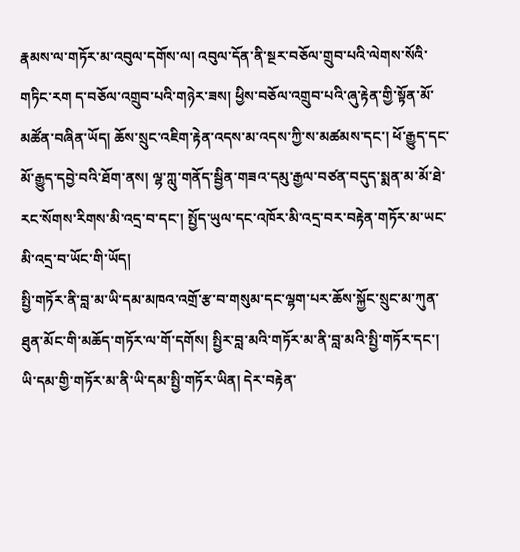རྣམས་ལ་གཏོར་མ་འབུལ་དགོས་ལ། འབུལ་དོན་ནི་སྔར་བཅོལ་གྲུབ་པའི་ལེགས་སོའི་གཏིང་རག ད་བཅོལ་འགྲུབ་པའི་གཉེར་ཟས། ཕྱིས་བཅོལ་འགྲུབ་པའི་ཞུ་རྟེན་གྱི་སྟོན་མོ་མཚོན་བཞིན་ཡོད། ཆོས་སྲུང་འཇིག་རྟེན་འདས་མ་འདས་ཀྱི་ས་མཚམས་དང་། ཕོ་རྒྱུད་དང་མོ་རྒྱུད་དབྱེ་བའི་ཐོག་ནས། ལྷ་ཀླུ་གནོད་སྦྱིན་གཟའ་དམུ་རྒྱལ་བཙན་བདུད་སྨན་མ་མོ་ཐེ་རང་སོགས་རིགས་མི་འདྲ་བ་དང་། སྤྱོད་ཡུལ་དང་འཁོར་མི་འདྲ་བར་བརྟེན་གཏོར་མ་ཡང་མི་འདྲ་བ་ཡོང་གི་ཡོད།
སྤྱི་གཏོར་ནི་བླ་མ་ཡི་དམ་མཁའ་འགྲོ་རྩ་བ་གསུམ་དང་ལྷག་པར་ཆོས་སྐྱོང་སྲུང་མ་ཀུན་ཐུན་མོང་གི་མཆོད་གཏོར་ལ་གོ་དགོས། སྤྱིར་བླ་མའི་གཏོར་མ་ནི་བླ་མའི་སྤྱི་གཏོར་དང་། ཡི་དམ་གྱི་གཏོར་མ་ནི་ཡི་དམ་སྤྱི་གཏོར་ཡིན། དེར་བརྟེན་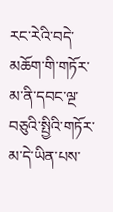རང་རེའི་བདེ་མཆོག་གི་གཏོར་མ་ནི་དབང་ལྔ་བཅུའི་སྤྱིའི་གཏོར་མ་དེ་ཡིན་པས་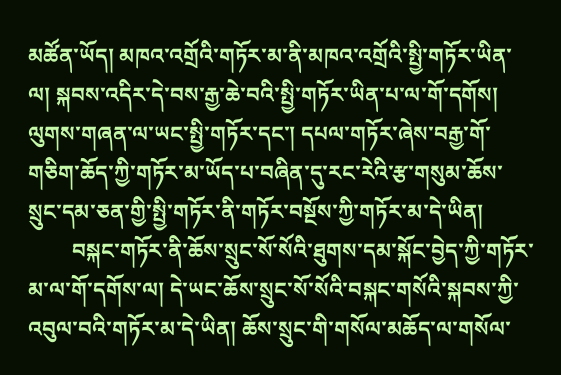མཚོན་ཡོད། མཁའ་འགྲོའི་གཏོར་མ་ནི་མཁའ་འགྲོའི་སྤྱི་གཏོར་ཡིན་ལ། སྐབས་འདིར་དེ་བས་རྒྱ་ཆེ་བའི་སྤྱི་གཏོར་ཡིན་པ་ལ་གོ་དགོས། ལུགས་གཞན་ལ་ཡང་སྤྱི་གཏོར་དང་། དཔལ་གཏོར་ཞེས་བརྒྱ་གོ་གཅིག་ཆོད་ཀྱི་གཏོར་མ་ཡོད་པ་བཞིན་དུ་རང་རེའི་རྩ་གསུམ་ཆོས་སྲུང་དམ་ཅན་གྱི་སྤྱི་གཏོར་ནི་གཏོར་བསྔོས་ཀྱི་གཏོར་མ་དེ་ཡིན།
        བསྐང་གཏོར་ནི་ཆོས་སྲུང་སོ་སོའི་ཐུགས་དམ་སྐོང་བྱེད་ཀྱི་གཏོར་མ་ལ་གོ་དགོས་ལ། དེ་ཡང་ཆོས་སྲུང་སོ་སོའི་བསྐང་གསོའི་སྐབས་ཀྱི་འབུལ་བའི་གཏོར་མ་དེ་ཡིན། ཆོས་སྲུང་གི་གསོལ་མཆོད་ལ་གསོལ་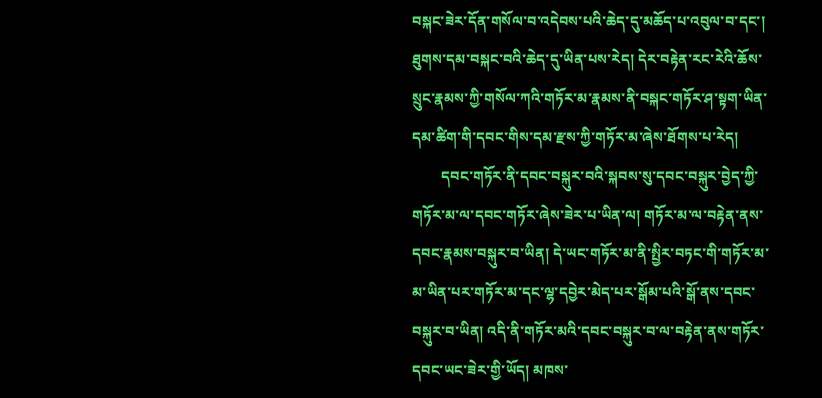བསྐང་ཟེར་དོན་གསོལ་བ་འདེབས་པའི་ཆེད་དུ་མཆོད་པ་འབུལ་བ་དང་། ཐུགས་དམ་བསྐང་བའི་ཆེད་དུ་ཡིན་པས་རེད། དེར་བརྟེན་རང་རེའི་ཆོས་སྲུང་རྣམས་ཀྱི་གསོལ་ཀའི་གཏོར་མ་རྣམས་ནི་བསྐང་གཏོར་ཤ་སྟག་ཡིན་དམ་ཚིག་གི་དབང་གིས་དམ་རྫས་ཀྱི་གཏོར་མ་ཞེས་ཐོགས་པ་རེད།
        དབང་གཏོར་ནི་དབང་བསྐུར་བའི་སྐབས་སུ་དབང་བསྐུར་བྱེད་ཀྱི་གཏོར་མ་ལ་དབང་གཏོར་ཞེས་ཟེར་པ་ཡིན་ལ། གཏོར་མ་ལ་བརྟེན་ནས་དབང་རྣམས་བསྐུར་བ་ཡིན། དེ་ཡང་གཏོར་མ་ནི་སྤྱིར་བཏང་གི་གཏོར་མ་མ་ཡིན་པར་གཏོར་མ་དང་ལྷ་དབྱེར་མེད་པར་སྒོམ་པའི་སྒོ་ནས་དབང་བསྐུར་བ་ཡིན། འདི་ནི་གཏོར་མའི་དབང་བསྐུར་བ་ལ་བརྟེན་ནས་གཏོར་དབང་ཡང་ཟེར་གྱི་ཡོད། མཁས་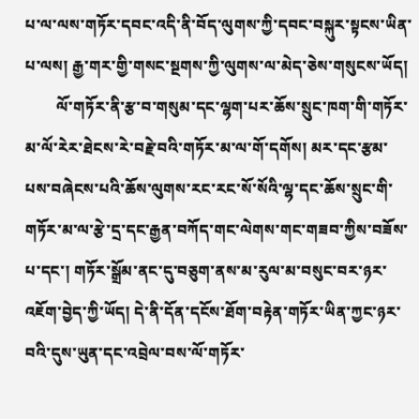པ་ལ་ལས་གཏོར་དབང་འདི་ནི་བོད་ལུགས་ཀྱི་དབང་བསྐུར་སྟངས་ཡིན་པ་ལས། རྒྱ་གར་གྱི་གསང་སྔགས་ཀྱི་ལུགས་ལ་མེད་ཅེས་གསུངས་ཡོད།
        ལོ་གཏོར་ནི་རྩ་བ་གསུམ་དང་ལྷག་པར་ཆོས་སྲུང་ཁག་གི་གཏོར་མ་ལོ་རེར་ཐེངས་རེ་བརྗེ་བའི་གཏོར་མ་ལ་གོ་དགོས། མར་དང་རྩམ་པས་བཞེངས་པའི་ཆོས་ལུགས་རང་རང་སོ་སོའི་ལྷ་དང་ཆོས་སྲུང་གི་གཏོར་མ་ལ་རྩེ་དྲ་དང་རྒྱན་བཀོད་གང་ལེགས་གང་གཟབ་ཀྱིས་བཟོས་པ་དང་། གཏོར་སྒྲོམ་ནང་དུ་བཅུག་ནས་མ་རུལ་མ་བསུང་བར་ཉར་འཇོག་བྱེད་ཀྱི་ཡོད། དེ་ནི་དོན་དངོས་ཐོག་བརྟེན་གཏོར་ཡིན་ཀྱང་ཉར་བའི་དུས་ཡུན་དང་འབྲེལ་བས་ལོ་གཏོར་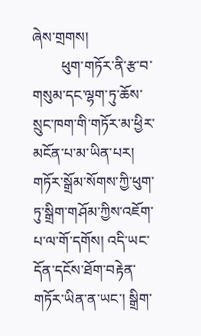ཞེས་གྲགས།
        ཕུག་གཏོར་ནི་རྩ་བ་གསུམ་དང་ལྷག་ཏུ་ཆོས་སྲུང་ཁག་གི་གཏོར་མ་ཕྱིར་མངོན་པ་མ་ཡིན་པར། གཏོར་སྒྲོམ་སོགས་ཀྱི་ཕུག་ཏུ་སྒྲིག་གཤོམ་ཀྱིས་འཇོག་པ་ལ་གོ་དགོས། འདི་ཡང་དོན་དངོས་ཐོག་བརྟེན་གཏོར་ཡིན་ན་ཡང་། སྒྲིག་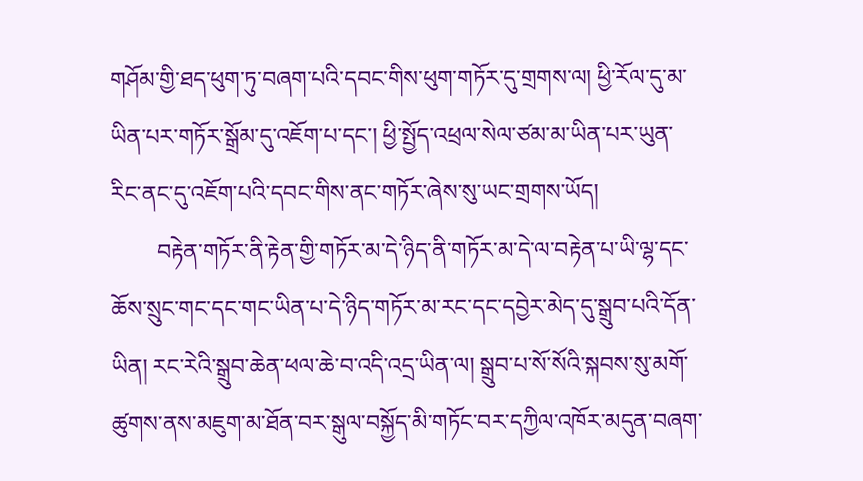གཤོམ་གྱི་ཐད་ཕུག་ཏུ་བཞག་པའི་དབང་གིས་ཕུག་གཏོར་དུ་གྲགས་ལ། ཕྱི་རོལ་དུ་མ་ཡིན་པར་གཏོར་སྒྲོམ་དུ་འཇོག་པ་དང་། ཕྱི་སྤྱོད་འཕྲལ་སེལ་ཙམ་མ་ཡིན་པར་ཡུན་རིང་ནང་དུ་འཇོག་པའི་དབང་གིས་ནང་གཏོར་ཞེས་སུ་ཡང་གྲགས་ཡོད།
        བརྟེན་གཏོར་ནི་རྟེན་གྱི་གཏོར་མ་དེ་ཉིད་ནི་གཏོར་མ་དེ་ལ་བརྟེན་པ་ཡི་ལྷ་དང་ཆོས་སྲུང་གང་དང་གང་ཡིན་པ་དེ་ཉིད་གཏོར་མ་རང་དང་དབྱེར་མེད་དུ་སྒྲུབ་པའི་དོན་ཡིན། རང་རེའི་སྒྲུབ་ཆེན་ཕལ་ཆེ་བ་འདི་འདྲ་ཡིན་ལ། སྒྲུབ་པ་སོ་སོའི་སྐབས་སུ་མགོ་ཚུགས་ནས་མཇུག་མ་ཐོན་བར་སྒུལ་བསྐྱོད་མི་གཏོང་བར་དཀྱིལ་འཁོར་མདུན་བཞག་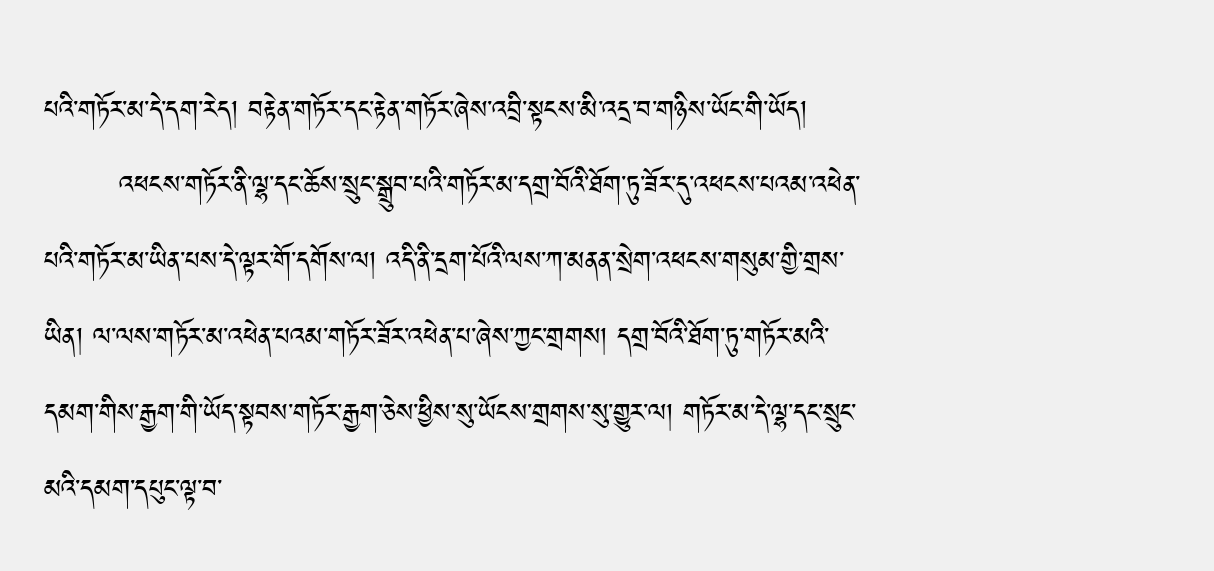པའི་གཏོར་མ་དེ་དག་རེད། བརྟེན་གཏོར་དང་རྟེན་གཏོར་ཞེས་འབྲི་སྟངས་མི་འདྲ་བ་གཉིས་ཡོང་གི་ཡོད།
        འཕངས་གཏོར་ནི་ལྷ་དང་ཆོས་སྲུང་སྒྲུབ་པའི་གཏོར་མ་དགྲ་བོའི་ཐོག་ཏུ་ཟོར་དུ་འཕངས་པའམ་འཕེན་པའི་གཏོར་མ་ཡིན་པས་དེ་ལྟར་གོ་དགོས་ལ། འདི་ནི་དྲག་པོའི་ལས་ཀ་མནན་སྲེག་འཕངས་གསུམ་གྱི་གྲས་ཡིན། ལ་ལས་གཏོར་མ་འཕེན་པའམ་གཏོར་ཟོར་འཕེན་པ་ཞེས་ཀྱང་གྲགས། དགྲ་བོའི་ཐོག་ཏུ་གཏོར་མའི་དམག་གིས་རྒྱག་གི་ཡོད་སྟབས་གཏོར་རྒྱག་ཅེས་ཕྱིས་སུ་ཡོངས་གྲགས་སུ་གྱུར་ལ། གཏོར་མ་དེ་ལྷ་དང་སྲུང་མའི་དམག་དཔུང་ལྟ་བ་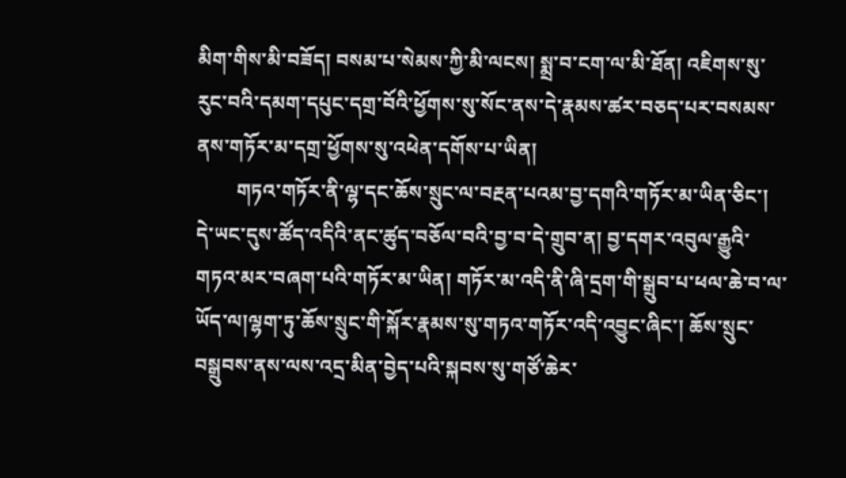མིག་གིས་མི་བཟོད། བསམ་པ་སེམས་ཀྱི་མི་ལངས། སྨྲ་བ་ངག་ལ་མི་ཐོན། འཇིགས་སུ་རུང་བའི་དམག་དཔུང་དགྲ་བོའི་ཕྱོགས་སུ་སོང་ནས་དེ་རྣམས་ཚར་བཅད་པར་བསམས་ནས་གཏོར་མ་དགྲ་ཕྱོགས་སུ་འཕེན་དགོས་པ་ཡིན།
        གཏའ་གཏོར་ནི་ལྷ་དང་ཆོས་སྲུང་ལ་བརྔན་པའམ་བྱ་དགའི་གཏོར་མ་ཡིན་ཅིང་། དེ་ཡང་དུས་ཚོད་འདིའི་ནང་ཚུད་བཅོལ་བའི་བྱ་བ་དེ་གྲུབ་ན། བྱ་དགར་འབུལ་རྒྱུའི་གཏའ་མར་བཞག་པའི་གཏོར་མ་ཡིན། གཏོར་མ་འདི་ནི་ཞི་དྲག་གི་སྒྲུབ་པ་ཕལ་ཆེ་བ་ལ་ཡོད་ལ།ལྷག་ཏུ་ཆོས་སྲུང་གི་སྐོར་རྣམས་སུ་གཏའ་གཏོར་འདི་འབྱུང་ཞིང་། ཆོས་སྲུང་བསྒྲུབས་ནས་ལས་འདྲ་མིན་བྱེད་པའི་སྐབས་སུ་གཙོ་ཆེར་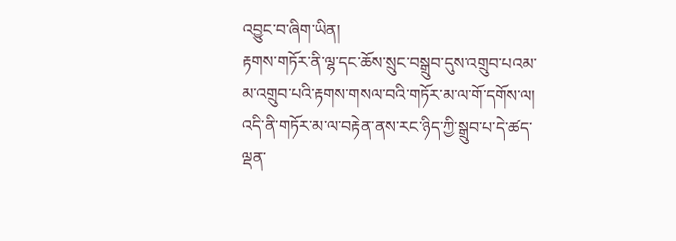འབྱུང་བ་ཞིག་ཡིན།
རྟགས་གཏོར་ནི་ལྷ་དང་ཆོས་སྲུང་བསྒྲུབ་དུས་འགྲུབ་པའམ་མ་འགྲུབ་པའི་རྟགས་གསལ་བའི་གཏོར་མ་ལ་གོ་དགོས་ལ། འདི་ནི་གཏོར་མ་ལ་བརྟེན་ནས་རང་ཉིད་ཀྱི་སྒྲུབ་པ་དེ་ཚད་ལྡན་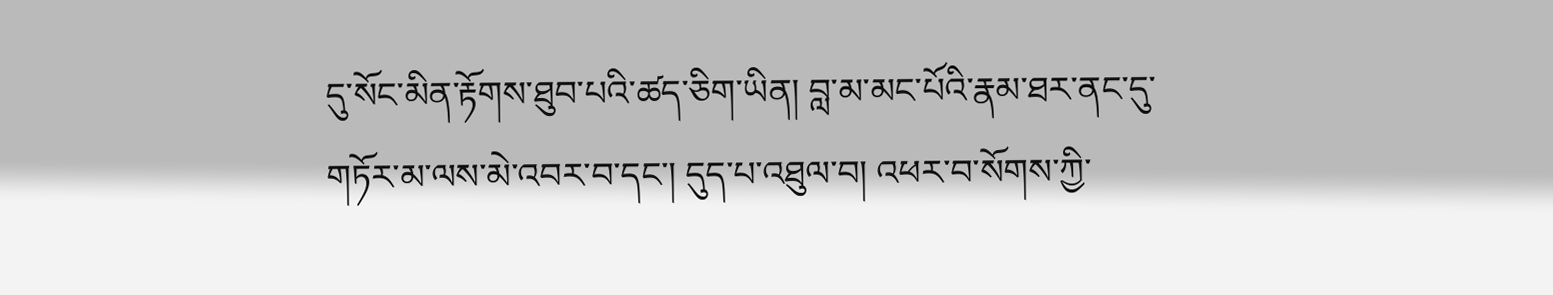དུ་སོང་མིན་རྟོགས་ཐུབ་པའི་ཚད་ཅིག་ཡིན། བླ་མ་མང་པོའི་རྣམ་ཐར་ནང་དུ་གཏོར་མ་ལས་མེ་འབར་བ་དང་། དུད་པ་འཐུལ་བ། འཕར་བ་སོགས་ཀྱི་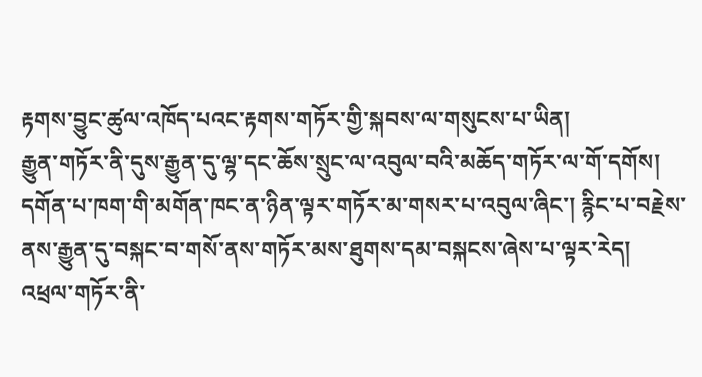རྟགས་བྱུང་ཚུལ་འཁོད་པའང་རྟགས་གཏོར་གྱི་སྐབས་ལ་གསུངས་པ་ཡིན།
རྒྱུན་གཏོར་ནི་དུས་རྒྱུན་དུ་ལྷ་དང་ཆོས་སྲུང་ལ་འབུལ་བའི་མཆོད་གཏོར་ལ་གོ་དགོས། དགོན་པ་ཁག་གི་མགོན་ཁང་ན་ཉིན་ལྟར་གཏོར་མ་གསར་པ་འབུལ་ཞིང་། རྙིང་པ་བརྗེས་ནས་རྒྱུན་དུ་བསྐང་བ་གསོ་ནས་གཏོར་མས་ཐུགས་དམ་བསྐངས་ཞེས་པ་ལྟར་རེད།
འཕྲལ་གཏོར་ནི་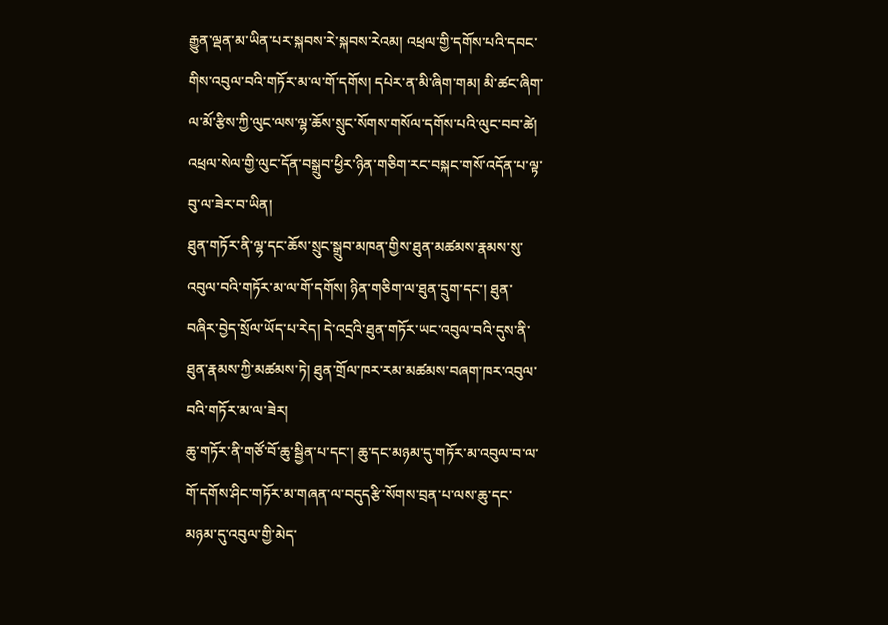རྒྱུན་ལྡན་མ་ཡིན་པར་སྐབས་རེ་སྐབས་རེའམ། འཕྲལ་གྱི་དགོས་པའི་དབང་གིས་འབུལ་བའི་གཏོར་མ་ལ་གོ་དགོས། དཔེར་ན་མི་ཞིག་གམ། མི་ཚང་ཞིག་ལ་མོ་རྩིས་ཀྱི་ལུང་ལས་ལྷ་ཆོས་སྲུང་སོགས་གསོལ་དགོས་པའི་ལུང་བབ་ཚེ། འཕྲལ་སེལ་གྱི་ལུང་དོན་བསྒྲུབ་ཕྱིར་ཉིན་གཅིག་རང་བསྐང་གསོ་འདོན་པ་ལྟ་བུ་ལ་ཟེར་བ་ཡིན།
ཐུན་གཏོར་ནི་ལྷ་དང་ཆོས་སྲུང་སྒྲུབ་མཁན་གྱིས་ཐུན་མཚམས་རྣམས་སུ་འབུལ་བའི་གཏོར་མ་ལ་གོ་དགོས། ཉིན་གཅིག་ལ་ཐུན་དྲུག་དང་། ཐུན་བཞིར་བྱེད་སྲོལ་ཡོད་པ་རེད། དེ་འདྲའི་ཐུན་གཏོར་ཡང་འབུལ་བའི་དུས་ནི་ཐུན་རྣམས་ཀྱི་མཚམས་ཏེ། ཐུན་གྲོལ་ཁར་རམ་མཚམས་བཞག་ཁར་འབུལ་བའི་གཏོར་མ་ལ་ཟེར།
ཆུ་གཏོར་ནི་གཙོ་བོ་ཆུ་སྦྱིན་པ་དང་། ཆུ་དང་མཉམ་དུ་གཏོར་མ་འབུལ་བ་ལ་གོ་དགོས་ཤིང་གཏོར་མ་གཞན་ལ་བདུདརྩི་སོགས་བྲན་པ་ལས་ཆུ་དང་མཉམ་དུ་འབུལ་གྱི་མེད་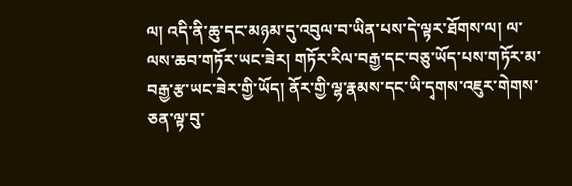ལ། འདི་ནི་ཆུ་དང་མཉམ་དུ་འབུལ་བ་ཡིན་པས་དེ་ལྟར་ཐོགས་ལ། ལ་ལས་ཆབ་གཏོར་ཡང་ཟེར། གཏོར་རིལ་བརྒྱ་དང་བཅུ་ཡོད་པས་གཏོར་མ་བརྒྱ་རྩ་ཡང་ཟེར་གྱི་ཡོད། ནོར་གྱི་ལྷ་རྣམས་དང་ཡི་དྭགས་འཇུར་གེགས་ཅན་ལྟ་བུ་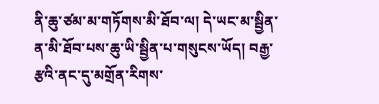ནི་ཆུ་ཙམ་མ་གཏོགས་མི་ཐོབ་ལ། དེ་ཡང་མ་སྦྱིན་ན་མི་ཐོབ་པས་ཆུ་ཡི་སྦྱིན་པ་གསུངས་ཡོད། བརྒྱ་རྩའི་ནང་དུ་མགྲོན་རིགས་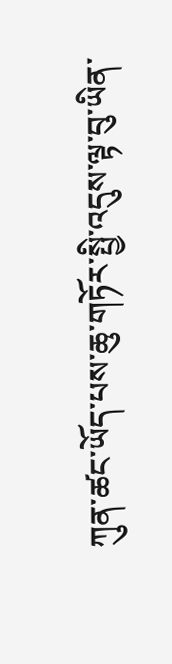ཀུན་ཚང་ཡོད་པས་ཆུ་གཏོར་སྤྱི་འདུས་ལྟ་བུ་ཡིན་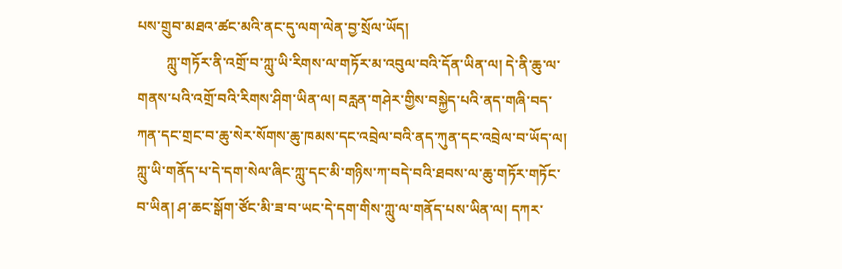པས་གྲུབ་མཐའ་ཚང་མའི་ནང་དུ་ལག་ལེན་བྱ་སྲོལ་ཡོད།
        ཀླུ་གཏོར་ནི་འགྲོ་བ་ཀླུ་ཡི་རིགས་ལ་གཏོར་མ་འབུལ་བའི་དོན་ཡིན་ལ། དེ་ནི་ཆུ་ལ་གནས་པའི་འགྲོ་བའི་རིགས་ཤིག་ཡིན་ལ། བརླན་གཤེར་གྱིས་བསྐྱེད་པའི་ནད་གཞི་བད་ཀན་དང་གྲང་བ་ཆུ་སེར་སོགས་ཆུ་ཁམས་དང་འབྲེལ་བའི་ནད་ཀུན་དང་འབྲེལ་བ་ཡོད་ལ། ཀླུ་ཡི་གནོད་པ་དེ་དག་སེལ་ཞིང་ཀླུ་དང་མི་གཉིས་ཀ་བདེ་བའི་ཐབས་ལ་ཆུ་གཏོར་གཏོང་བ་ཡིན། ཤ་ཆང་སྒོག་ཙོང་མི་ཟ་བ་ཡང་དེ་དག་གིས་ཀླུ་ལ་གནོད་པས་ཡིན་ལ། དཀར་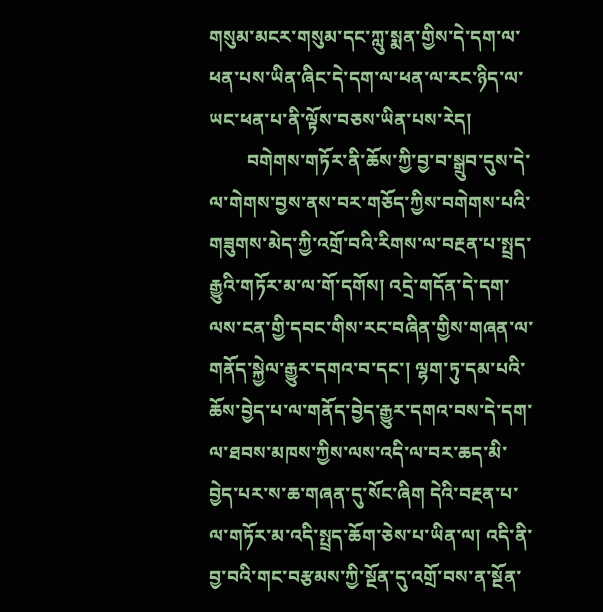གསུམ་མངར་གསུམ་དང་ཀླུ་སྨན་གྱིས་དེ་དག་ལ་ཕན་པས་ཡིན་ཞིང་དེ་དག་ལ་ཕན་ལ་རང་ཉིད་ལ་ཡང་ཕན་པ་ནི་ལྟོས་བཅས་ཡིན་པས་རེད།
        བགེགས་གཏོར་ནི་ཆོས་ཀྱི་བྱ་བ་སྒྲུབ་དུས་དེ་ལ་གེགས་བྱས་ནས་བར་གཅོད་ཀྱིས་བགེགས་པའི་གཟུགས་མེད་ཀྱི་འགྲོ་བའི་རིགས་ལ་བརྔན་པ་སྤྲད་རྒྱུའི་གཏོར་མ་ལ་གོ་དགོས། འདྲེ་གདོན་དེ་དག་ལས་ངན་གྱི་དབང་གིས་རང་བཞིན་གྱིས་གཞན་ལ་གནོད་སྐྱེལ་རྒྱུར་དགའ་བ་དང་། ལྷག་ཏུ་དམ་པའི་ཆོས་བྱེད་པ་ལ་གནོད་བྱེད་རྒྱུར་དགའ་བས་དེ་དག་ལ་ཐབས་མཁས་ཀྱིས་ལས་འདི་ལ་བར་ཆད་མི་བྱེད་པར་ས་ཆ་གཞན་དུ་སོང་ཞིག དེའི་བརྔན་པ་ལ་གཏོར་མ་འདི་སྤྲད་ཆོག་ཅེས་པ་ཡིན་ལ། འདི་ནི་བྱ་བའི་གང་བརྩམས་ཀྱི་སྔོན་དུ་འགྲོ་བས་ན་སྔོན་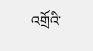འགྲོའི་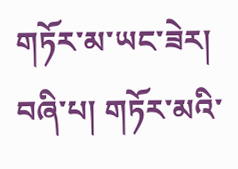གཏོར་མ་ཡང་ཟེར།
བཞི་པ། གཏོར་མའི་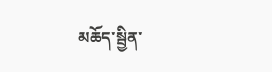མཆོད་སྦྱིན་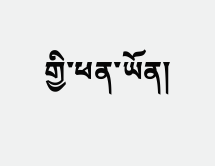གྱི་ཕན་ཡོན།